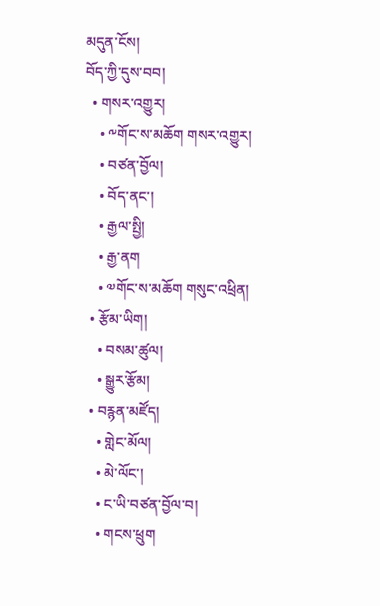མདུན་ངོས།
བོད་ཀྱི་དུས་བབ།
  • གསར་འགྱུར།
    • ༸གོང་ས་མཆོག གསར་འགྱུར།
    • བཙན་བྱོལ།
    • བོད་ནང་།
    • རྒྱལ་སྤྱི།
    • རྒྱ་ནག
    • ༧གོང་ས་མཆོག གསུང་འཕྲིན།
  • རྩོམ་ཡིག།
    • བསམ་ཚུལ།
    • སྒྱུར་རྩོམ།
  • བརྙན་མཛོད།
    • གླེང་མོལ།
    • མེ་ལོང་།
    • ང་ཡི་བཙན་བྱོལ་བ།
    • གངས་ཕྲུག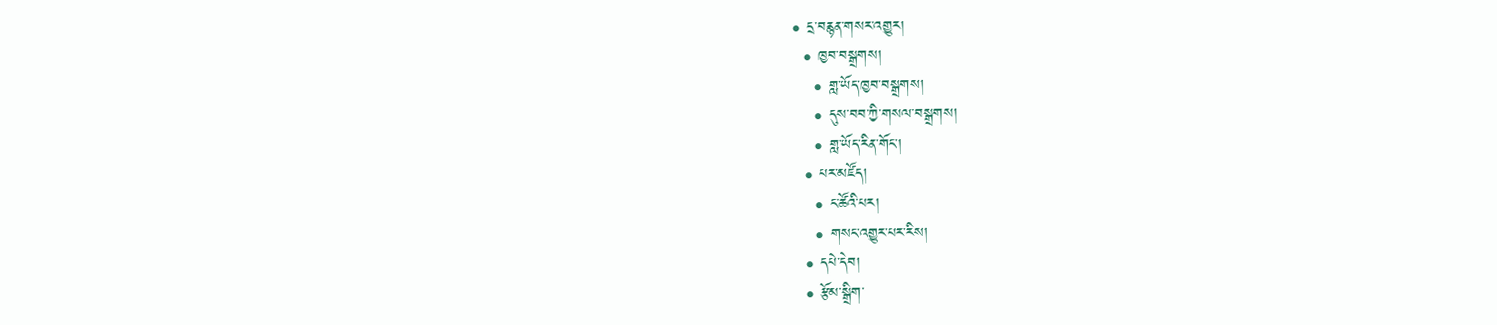• དྲ་བརྙན་གསར་འགྱུར།
  • ཁྱབ་བསྒྲགས།
    • གླ་ཡོད་ཁྱབ་བསྒྲགས།
    • དུས་བབ་ཀྱི་གསལ་བསྒྲགས།
    • གླ་ཡོད་རིན་གོང་།
  • པར་མཛོད།
    • ང་ཚོའི་པར།
    • གསང་འགྱུར་པར་རིས།
  • དཔེ་དེབ།
  • རྩོམ་སྒྲིག་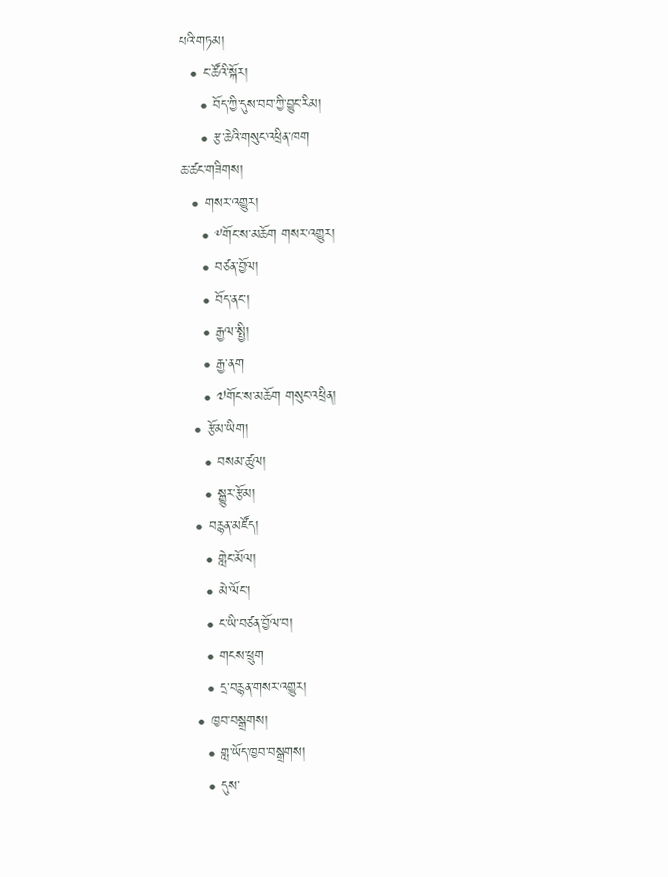པའི་གཏམ།
  • ང་ཚོའི་སྐོར།
    • བོད་ཀྱི་དུས་བབ་ཀྱི་བྱུང་རིམ།
    • རྩ་ཆེའི་གསུང་འཕྲིན་ཁག
ཆ་ཚང་གཟིགས།
  • གསར་འགྱུར།
    • ༸གོང་ས་མཆོག གསར་འགྱུར།
    • བཙན་བྱོལ།
    • བོད་ནང་།
    • རྒྱལ་སྤྱི།
    • རྒྱ་ནག
    • ༧གོང་ས་མཆོག གསུང་འཕྲིན།
  • རྩོམ་ཡིག།
    • བསམ་ཚུལ།
    • སྒྱུར་རྩོམ།
  • བརྙན་མཛོད།
    • གླེང་མོལ།
    • མེ་ལོང་།
    • ང་ཡི་བཙན་བྱོལ་བ།
    • གངས་ཕྲུག
    • དྲ་བརྙན་གསར་འགྱུར།
  • ཁྱབ་བསྒྲགས།
    • གླ་ཡོད་ཁྱབ་བསྒྲགས།
    • དུས་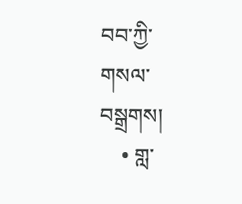བབ་ཀྱི་གསལ་བསྒྲགས།
    • གླ་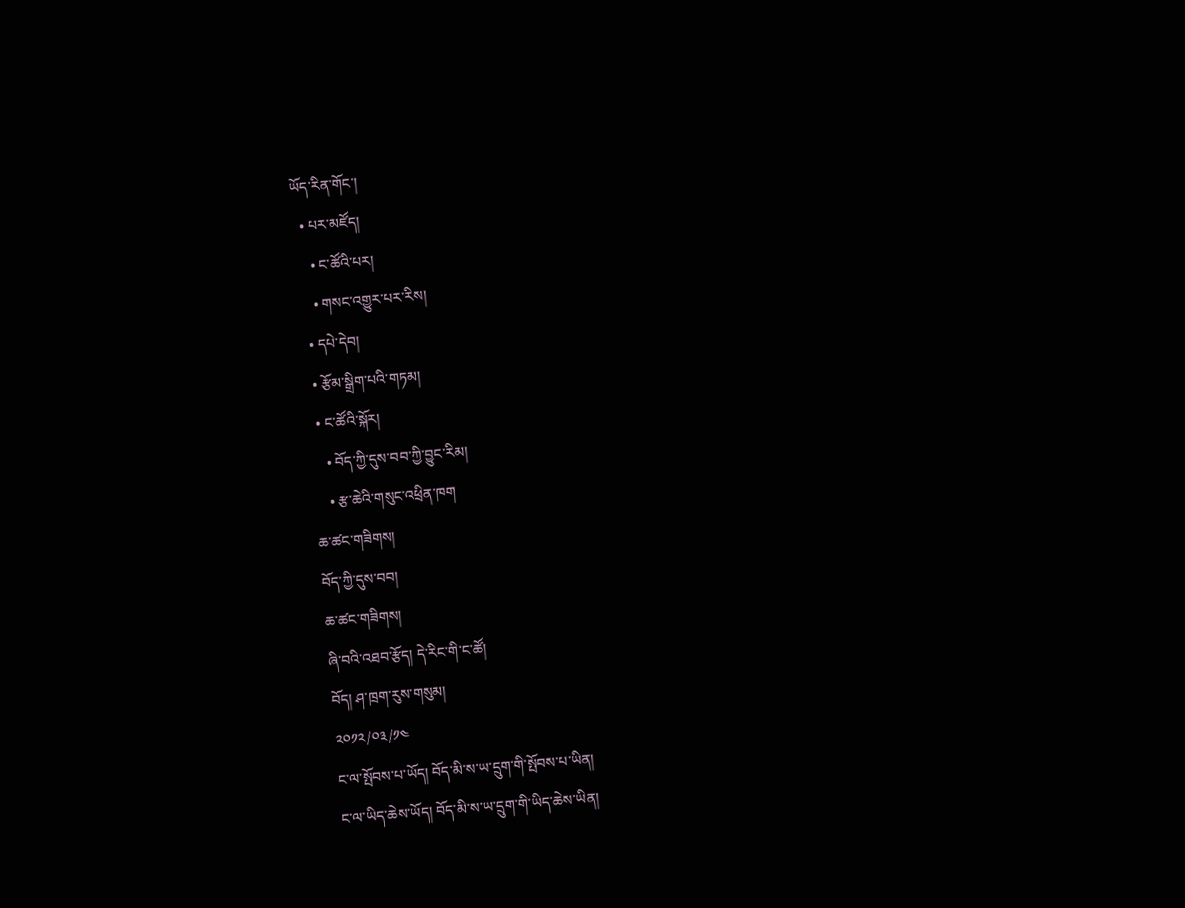ཡོད་རིན་གོང་།
  • པར་མཛོད།
    • ང་ཚོའི་པར།
    • གསང་འགྱུར་པར་རིས།
  • དཔེ་དེབ།
  • རྩོམ་སྒྲིག་པའི་གཏམ།
  • ང་ཚོའི་སྐོར།
    • བོད་ཀྱི་དུས་བབ་ཀྱི་བྱུང་རིམ།
    • རྩ་ཆེའི་གསུང་འཕྲིན་ཁག
ཆ་ཚང་གཟིགས།
བོད་ཀྱི་དུས་བབ།
ཆ་ཚང་གཟིགས།
ཞི་བའི་འཐབ་རྩོད། དེ་རིང་གི་ང་ཚོ།
བོད། ཤ་ཁྲག་རུས་གསུམ།
༢༠༡༢/༠༣/༡༤
ང་ལ་སྤོབས་པ་ཡོད། བོད་མི་ས་ཡ་དྲུག་གི་སྤོབས་པ་ཡིན།
ང་ལ་ཡིད་ཆེས་ཡོད། བོད་མི་ས་ཡ་དྲུག་གི་ཡིད་ཆེས་ཡིན།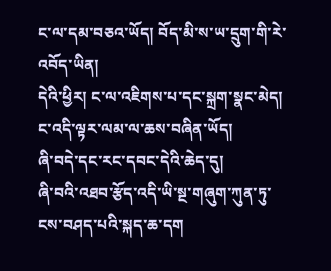ང་ལ་དམ་བཅའ་ཡོད། བོད་མི་ས་ཡ་དྲུག་གི་རེ་འབོད་ཡིན།
དེའི་ཕྱིར། ང་ལ་འཇིགས་པ་དང་སྐྲག་སྣང་མེད།
ང་འདི་ལྟར་ལམ་ལ་ཆས་བཞིན་ཡོད།
ཞི་བདེ་དང་རང་དབང་དེའི་ཆེད་དུ།
ཞི་བའི་འཐབ་རྩོད་འདི་ཡི་སྔ་གཞུག་ཀུན་ཏུ་ངས་བཤད་པའི་སྐད་ཆ་དག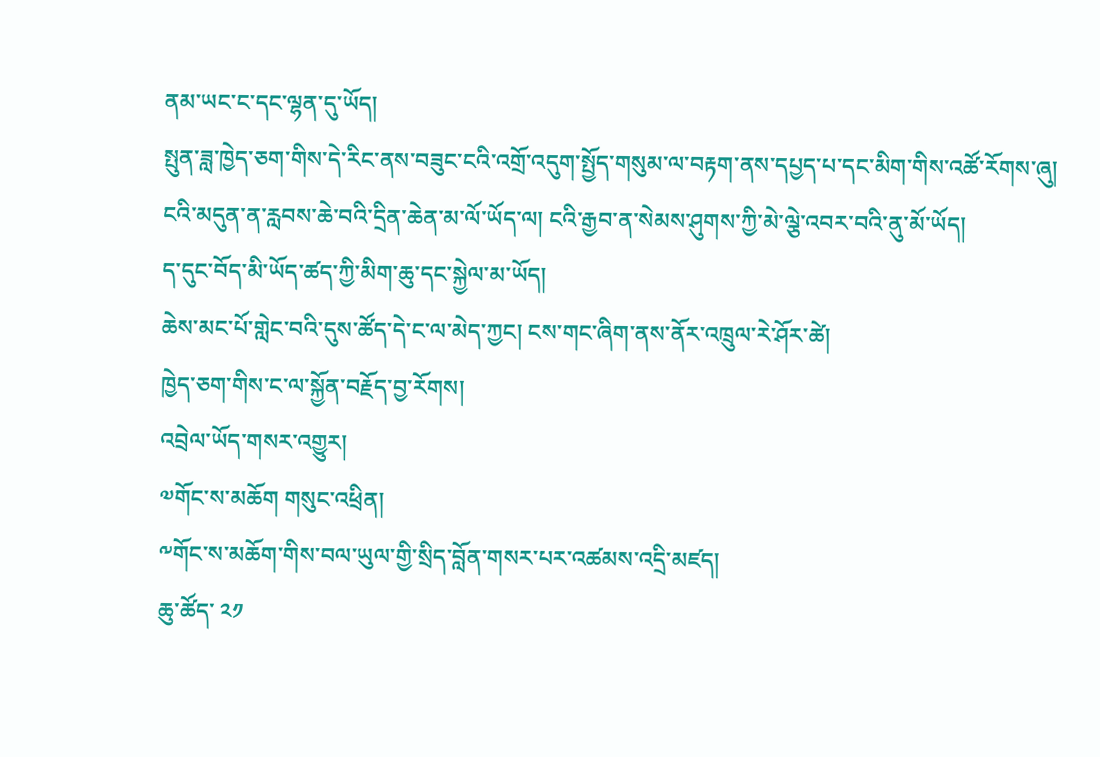ནམ་ཡང་ང་དང་ལྷན་དུ་ཡོད།
སྤུན་ཟླ་ཁྱེད་ཅག་གིས་དེ་རིང་ནས་བཟུང་ངའི་འགྲོ་འདུག་སྤྱོད་གསུམ་ལ་བརྟག་ནས་དཔྱད་པ་དང་མིག་གིས་འཚོ་རོགས་ཞུ།
ངའི་མདུན་ན་རླབས་ཆེ་བའི་དྲིན་ཆེན་མ་ལོ་ཡོད་ལ། ངའི་རྒྱབ་ན་སེམས་ཤུགས་ཀྱི་མེ་ལྕེ་འབར་བའི་ནུ་མོ་ཡོད།
ད་དུང་བོད་མི་ཡོད་ཚད་ཀྱི་མིག་ཆུ་དང་སྐྱེལ་མ་ཡོད།
ཆེས་མང་པོ་གླེང་བའི་དུས་ཚོད་དེ་ང་ལ་མེད་ཀྱང། ངས་གང་ཞིག་ནས་ནོར་འཁྲུལ་རེ་ཤོར་ཚེ།
ཁྱེད་ཅག་གིས་ང་ལ་སྐྱོན་བརྗོད་བྱ་རོགས།
འབྲེལ་ཡོད་གསར་འགྱུར།
༧གོང་ས་མཆོག གསུང་འཕྲིན།
༸གོང་ས་མཆོག་གིས་བལ་ཡུལ་གྱི་སྲིད་བློན་གསར་པར་འཚམས་འདྲི་མཛད།
ཆུ་ཚོད་ ༢༡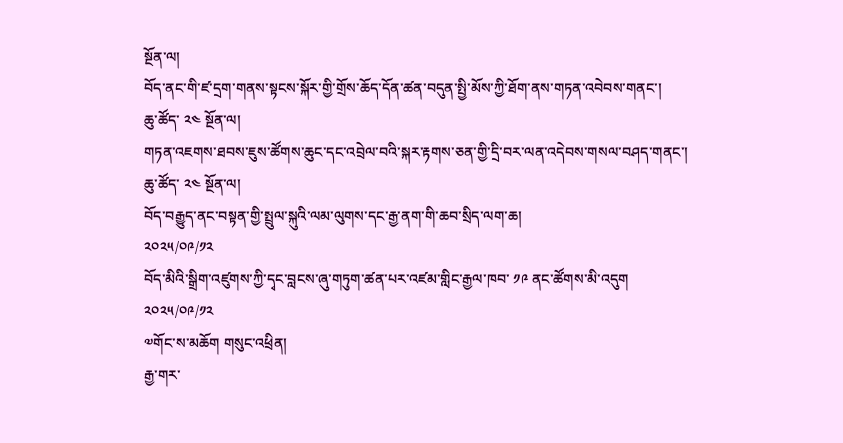སྔོན་ལ།
བོད་ནང་གི་ཛ་དྲག་གནས་སྟངས་སྐོར་གྱི་གྲོས་ཆོད་དོན་ཚན་བདུན་སྤྱི་མོས་ཀྱི་ཐོག་ནས་གཏན་འབེབས་གནང་།
ཆུ་ཚོད་ ༢༤ སྔོན་ལ།
གཏན་འཇགས་ཐབས་ཇུས་ཚོགས་ཆུང་དང་འབྲེལ་བའི་སྐར་རྟགས་ཅན་གྱི་དྲི་བར་ལན་འདེབས་གསལ་བཤད་གནང་།
ཆུ་ཚོད་ ༢༤ སྔོན་ལ།
བོད་བརྒྱུད་ནང་བསྟན་གྱི་སྤྲུལ་སྐུའི་ལམ་ལུགས་དང་རྒྱ་ནག་གི་ཆབ་སྲིད་ལག་ཆ།
༢༠༢༥/༠༩/༡༢
བོད་མིའི་སྒྲིག་འཛུགས་ཀྱི་དྭང་བླངས་ཞུ་གཏུག་ཚན་པར་འཛམ་གླིང་རྒྱལ་ཁབ་ ༡༩ ནང་ཚོགས་མི་འདུག
༢༠༢༥/༠༩/༡༢
༧གོང་ས་མཆོག གསུང་འཕྲིན།
རྒྱ་གར་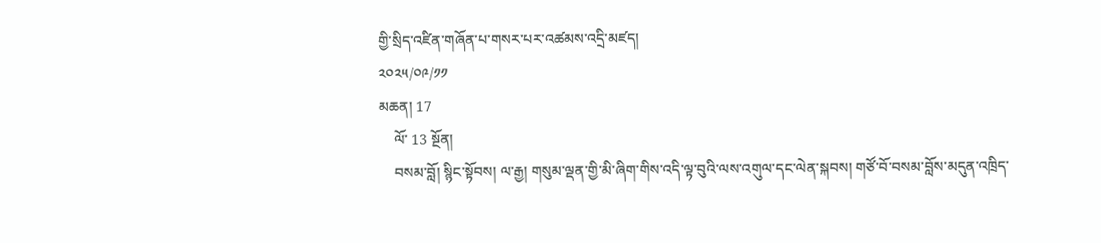གྱི་སྲིད་འཛིན་གཞོན་པ་གསར་པར་འཚམས་འདྲི་མཛད།
༢༠༢༥/༠༩/༡༡
མཆན། 17
    ལོ་ 13 སྔོན།
    བསམ་བློ། སྙིང་སྟོབས། ལ་རྒྱ། གསུམ་ལྡན་གྱི་མི་ཞིག་གིས་འདི་ལྟ་བུའི་ལས་འགུལ་དང་ལེན་སྐབས། གཙོ་བོ་བསམ་བློས་མདུན་འཁྲིད་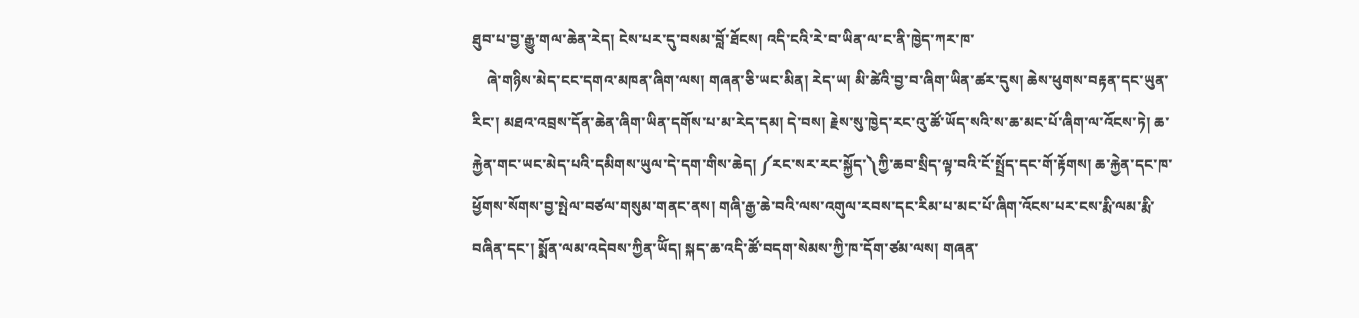ཐུབ་པ་བྱ་རྒྱུ་གལ་ཆེན་རེད། ངེས་པར་དུ་བསམ་བློ་ཐོངས། འདི་ངའི་རེ་བ་ཡིན་ལ་ང་ནི་ཁྱེད་ཀར་ཁ་
    ཞེ་གཉིས་མེད་ངང་དགའ་མཁན་ཞིག་ལས། གཞན་ཅི་ཡང་མིན། རེད་ཡ། མི་ཚེའི་བྱ་བ་ཞིག་ཡིན་ཚར་དུས། ཆེས་ཕུགས་བརྟན་དང་ཡུན་རིང་། མཐའ་འབྲས་དོན་ཆེན་ཞིག་ཡིན་དགོས་པ་མ་རེད་དམ། དེ་བས། རྗེས་སུ་ཁྱེད་རང་འུ་ཚོ་ཡོད་སའི་ས་ཆ་མང་པོ་ཞིག་ལ་འོངས་ཏེ། ཆ་རྐྱེན་གང་ཡང་མེད་པའི་དམིགས་ཡུལ་དེ་དག་གིས་ཆེད། ༼རང་སར་རང་སྐྱོད་༽ཀྱི་ཆབ་སྲིད་ལྟ་བའི་ངོ་སྤྲོད་དང་གོ་རྟོགས། ཆ་རྐྱེན་དང་ཁ་ཕྱོགས་སོགས་བྱ་སྤེལ་བཙལ་གསུམ་གནང་ནས། གཞི་རྒྱ་ཆེ་བའི་ལས་འགུལ་རབས་དང་རིམ་པ་མང་པོ་ཞིག་འོངས་པར་ངས་རྨི་ལམ་རྨི་བཞིན་དང་། སྨོན་ལམ་འདེབས་ཀྱིན་ཡོིད། སྐད་ཆ་འདི་ཚོ་བདག་སེམས་ཀྱི་ཁ་དོག་ཙམ་ལས། གཞན་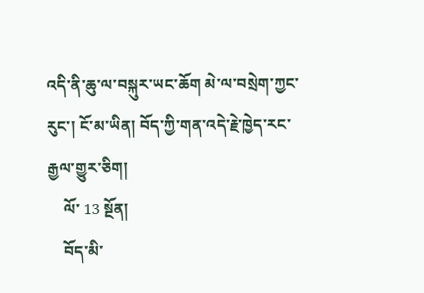འདི་ནི་ཆུ་ལ་བསྐུར་ཡང་ཆོག མེ་ལ་བསྲེག་ཀྱང་རུང་། ངོ་མ་ཡིན། བོད་ཀྱི་གན་འདེ་རྗེ་ཁྱེད་རང་རྒྱལ་གྱུར་ཅིག།
    ལོ་ 13 སྔོན།
    བོད་མི་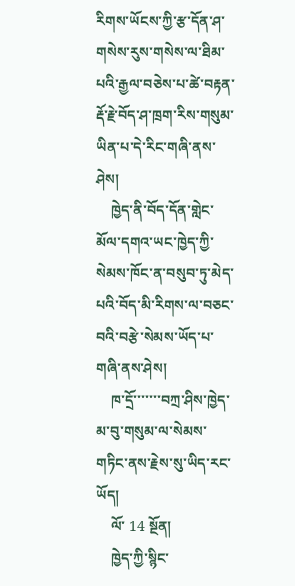རིགས་ཡོངས་ཀྱི་རྩ་དོན་ཤ་གསེས་རུས་གསེས་ལ་ཐིམ་པའི་རྒྱལ་བཅེས་པ་ཚེ་བརྟན་རྡོ་རྗེ་བོད་ཤ་ཁྲག་རིས་གསུམ་ཡིན་པ་དེ་རིང་གཞི་ནས་ཤེས།
    ཁྱེད་ནི་བོད་དོན་གླེང་མོལ་དགའ་ཡང་ཁྱེད་ཀྱི་སེམས་ཁོང་ན་བསུབ་ཏུ་མེད་པའི་བོད་མི་རིགས་ལ་བཅང་བའི་བརྩེ་སེམས་ཡོད་པ་གཞི་ནས་ཤེས།
    ཁ་དྲོ་་་་་་་བཀྲ་ཤིས་ཁྱེད་མ་བུ་གསུམ་ལ་སེམས་གཏིང་ནས་རྗེས་སུ་ཡིད་རང་ཡོད།
    ལོ་ 14 སྔོན།
    ཁྱེད་ཀྱི་སྙིང་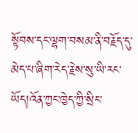སྟོབས་དང་ལྷག་བསམ་ནི་བརྗོད་དུ་མེད་པ་ཞིག་རེད་རྗེས་སུ་ཡི་རང་ཡོད།འོན་ཀྱང་ཁྱེད་ཀྱི་སྲིང་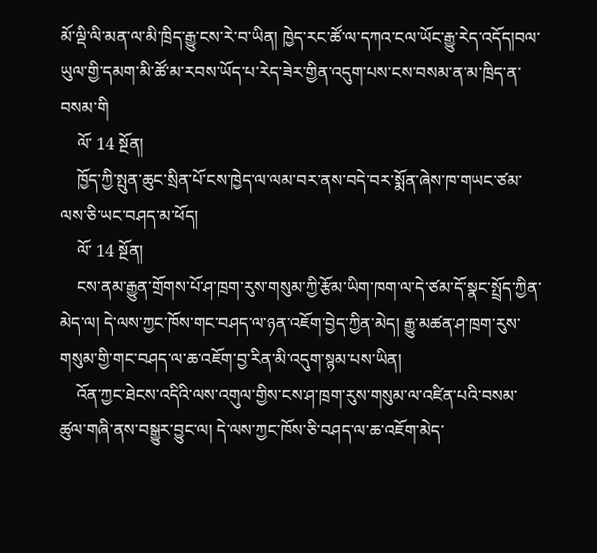མོ་ལྡི་ལི་མན་ལ་མི་ཁྲིད་རྒྱུ་ངས་རེ་བ་ཡིན། ཁྱེད་རང་ཚོ་ལ་དཀའ་ངལ་ཡོང་རྒྱུ་རེད་འདོད།བལ་ཡུལ་གྱི་དམག་མི་ཚོ་མ་རབས་ཡོད་པ་རེད་ཟེར་གྱིན་འདུག་པས་ངས་བསམ་ན་མ་ཁྲིད་ན་བསམ་གི
    ལོ་ 14 སྔོན།
    ཁྱོད་ཀྱི་སྤུན་ཆུང་སྲིན་པོ་ངས་ཁྱེད་ལ་ལམ་བར་ནས་བདེ་བར་སྨོན་ཞེས་ཁ་གཡང་ཙམ་ལས་ཅི་ཡང་བཤད་མ་ཕོད།
    ལོ་ 14 སྔོན།
    ངས་ནམ་རྒྱུན་གྲོགས་པོ་ཤ་ཁྲག་རུས་གསུམ་ཀྱི་རྩོམ་ཡིག་ཁག་ལ་དེ་ཙམ་དོ་སྣང་སྤྲོད་ཀྱིན་མེད་ལ། དེ་ལས་ཀྱང་ཁོས་གང་བཤད་ལ་ཉན་འཇོག་བྱེད་ཀྱིན་མེད། རྒྱུ་མཚན་ཤ་ཁྲག་རུས་གསུམ་གྱི་གང་བཤད་ལ་ཆ་འཇོག་བྱ་རིན་མི་འདུག་སྙམ་པས་ཡིན།
    འོན་ཀྱང་ཐེངས་འདིའི་ལས་འགུལ་གྱིས་ངས་ཤ་ཁྲག་རུས་གསུམ་ལ་འཛིན་པའི་བསམ་ཚུལ་གཞི་ནས་བསྒྱུར་བྱུང་ལ། དེ་ལས་ཀྱང་ཁོས་ཅི་བཤད་ལ་ཆ་འཇོག་མེད་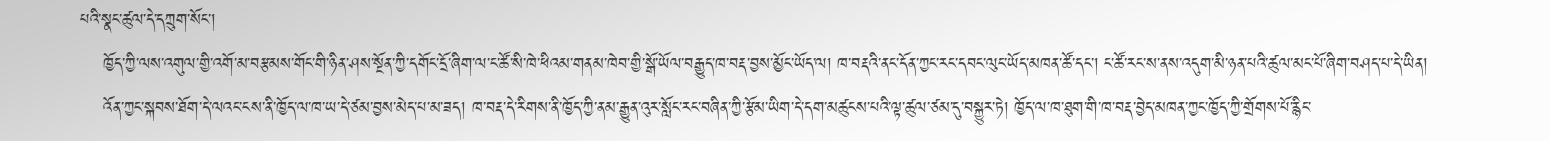པའི་སྣང་ཚུལ་དེ་དཀྲུག་སོང་།
    ཁྱོད་ཀྱི་ལས་འགུལ་གྱི་འགོ་མ་བརྩམས་གོང་གི་ཉིན་ཤས་སྔོན་ཀྱི་དགོང་དྲོ་ཞིག་ལ་ང་ཚོ་སི་ཁེ་ཕིའམ་གནམ་ཁེབ་གྱི་སྒོ་ཡོལ་བརྒྱུད་ཁ་བརྡ་བྱས་མྱོང་ཡོད་ལ། ཁ་བརྡའི་ནང་དོན་ཀྱང་རང་དབང་ལུང་ཡོད་མཁན་ཚོ་དང་། ང་ཚོ་རང་ས་ནས་འདུག་མི་ཉན་པའི་ཚུལ་མང་པོ་ཞིག་བཤད་པ་དེ་ཡིན།
    འོན་ཀྱང་སྐབས་ཐོག་དེ་ལའང་ངས་ནི་ཁྱོད་ལ་ཁ་ཡ་དེ་ཙམ་བྱས་མེད་པ་མ་ཟད། ཁ་བརྡ་དེ་རིགས་ནི་ཁྱོད་ཀྱི་ནམ་རྒྱུན་འུར་སློང་རང་བཞིན་ཀྱི་རྩོམ་ཡིག་དེ་དག་མཚུངས་པའི་ལྟ་ཚུལ་ཙམ་དུ་བསྐྱུར་ཏེ། ཁྱོད་ལ་ཁ་ཐུག་གི་ཁ་བརྡ་བྱེད་མཁན་ཀྱང་ཁྱོད་ཀྱི་གྲོགས་པོ་རྙིང་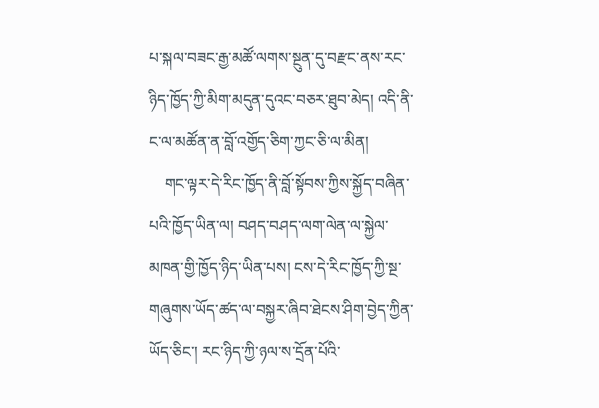པ་སྐལ་བཟང་རྒྱ་མཚོ་ལགས་སྔུན་དུ་བརྫང་ནས་རང་ཉིད་ཁྱོད་ཀྱི་མིག་མདུན་དུའང་བཅར་ཐུབ་མེད། འདི་ནི་ང་ལ་མཚོན་ན་བློ་འགྱོད་ཅིག་ཀྱང་ཅི་ལ་མིན།
    གང་ལྟར་དེ་རིང་ཁྱོད་ནི་བློ་སྟོབས་ཀྱིས་སྐྱོད་བཞིན་པའི་ཁྱོད་ཡིན་ལ། བཤད་བཤད་ལག་ལེན་ལ་སྐྱེལ་མཁན་གྱི་ཁྱོད་ཉིད་ཡིན་པས། ངས་དེ་རིང་ཁྱོད་ཀྱི་སྔ་གཞུགས་ཡོད་ཚད་ལ་བསྐྱར་ཞིབ་ཐེངས་ཤིག་བྱེད་ཀྱིན་ཡོད་ཅིང་། རང་ཉིད་ཀྱི་ཉལ་ས་དྲོན་པོའི་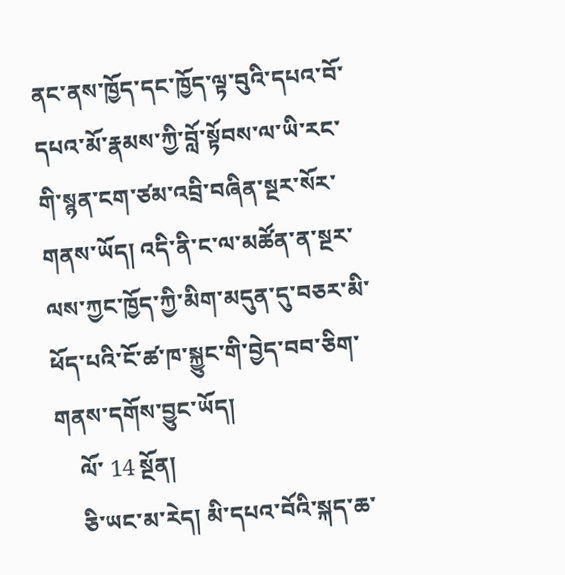ནང་ནས་ཁྱོད་དང་ཁྱོད་ལྟ་བུའི་དཔའ་བོ་དཔའ་མོ་རྣམས་ཀྱི་བློ་སྟོབས་ལ་ཡི་རང་གི་སྙན་ངག་ཙམ་འབྲི་བཞིན་སྔར་སོར་གནས་ཡོད། འདི་ནི་ང་ལ་མཚོན་ན་སྔར་ལས་ཀྱང་ཁྱོད་ཀྱི་མིག་མདུན་དུ་བཅར་མི་ཕོད་པའི་ངོ་ཚ་ཁ་སྐྱུང་གི་བྱེད་བབ་ཅིག་གནས་དགོས་བྱུང་ཡོད།
    ལོ་ 14 སྔོན།
    ཅི་ཡང་མ་རེད། མི་དཔའ་བོའི་སྐད་ཆ་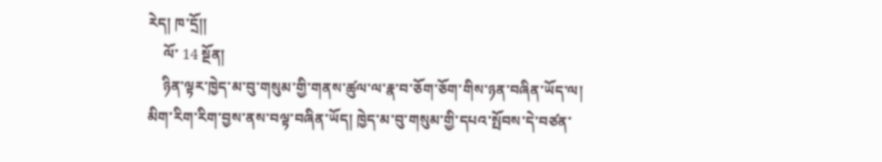རེད། ཁ་དྲོ།།
    ལོ་ 14 སྔོན།
    ཉིན་ལྟར་ཁྱེད་མ་བུ་གསུམ་གྱི་གནས་ཚུལ་ལ་རྣ་བ་ཅོག་ཅོག་གིས་ཉན་བཞིན་ཡོད་ལ། མིག་རིག་རིག་བྱས་ནས་བལྟ་བཞིན་ཡོད། ཁྱེད་མ་བུ་གསུམ་གྱི་དཔའ་སྤོབས་དེ་བཙན་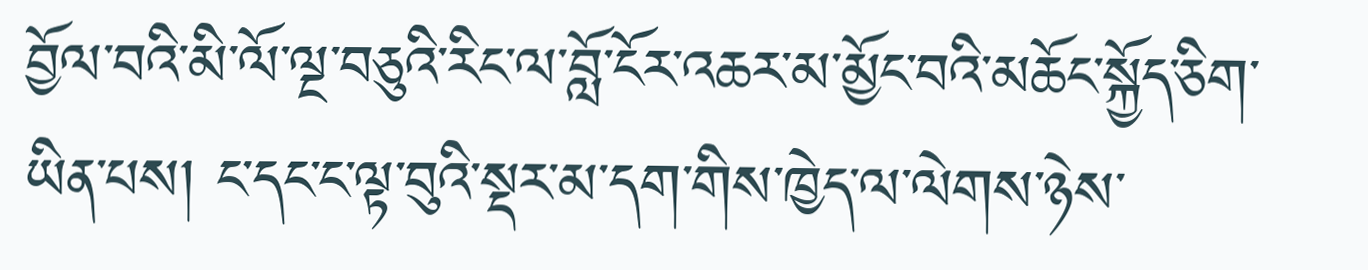བྱོལ་བའི་མི་ལོ་ལྔ་བཅུའི་རིང་ལ་བློ་ངོར་འཆར་མ་མྱོང་བའི་མཆོང་སྐྱོད་ཅིག་ཡིན་པས། ང་དང་ང་ལྟ་བུའི་སྡར་མ་དག་གིས་ཁྱེད་ལ་ལེགས་ཉེས་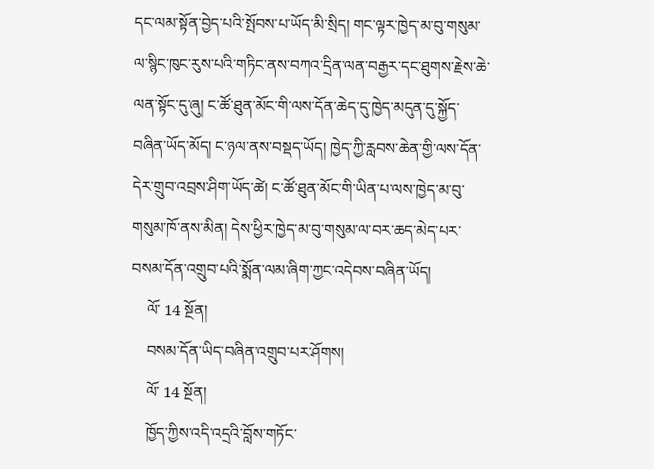དང་ལམ་སྟོན་བྱེད་པའི་སྤོབས་པ་ཡོད་མི་སྲིད། གང་ལྟར་ཁྱེད་མ་བུ་གསུམ་ལ་སྙིང་ཁུང་རུས་པའི་གཏིང་ནས་བཀའ་དྲིན་ལན་བརྒྱར་དང་ཐུགས་རྗེས་ཆེ་ལན་སྟོང་དུ་ཞུ། ང་ཚོ་ཐུན་མོང་གི་ལས་དོན་ཆེད་དུ་ཁྱེད་མདུན་དུ་སྐྱོད་བཞིན་ཡོད་མོད། ང་ཉལ་ནས་བསྡད་ཡོད། ཁྱེད་ཀྱི་རླབས་ཆེན་གྱི་ལས་དོན་དེར་གྲུབ་འབྲས་ཤིག་ཡོད་ཚེ། ང་ཚོ་ཐུན་མོང་གི་ཡིན་པ་ལས་ཁྱེད་མ་བུ་གསུམ་ཁོ་ནས་མིན། དེས་ཕྱིར་ཁྱེད་མ་བུ་གསུམ་ལ་བར་ཆད་མེད་པར་བསམ་དོན་འགྲུབ་པའི་སྨོན་ལམ་ཞིག་ཀྱང་འདེབས་བཞིན་ཡོད།
    ལོ་ 14 སྔོན།
    བསམ་དོན་ཡིད་བཞིན་འགྲུབ་པར་ཤོགས།
    ལོ་ 14 སྔོན།
    ཁྱོད་ཀྱིས་འདི་འདྲའི་བློས་གཏོང་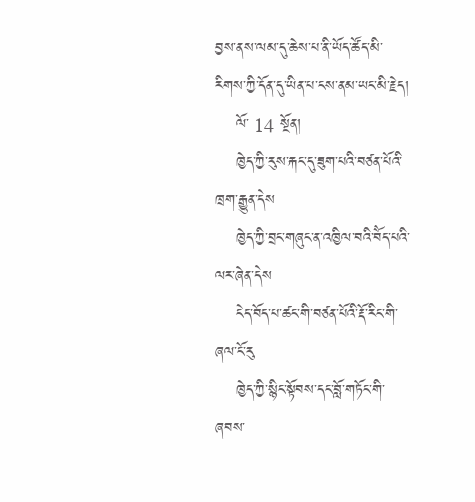བྱས་ནས་ལམ་དུ་ཆེས་པ་ནི་ཡོད་ཚོད་མི་རིགས་ཀྱི་དོན་དུ་ཡིན་པ་ངས་ནམ་ཡང་མི་རྗེད།
    ལོ་ 14 སྔོན།
    ཁྱེད་ཀྱི་རུས་རྐང་དུ་ཟུག་པའི་བཙན་པོའི་ཁྲག་རྒྱུན་དེས
    ཁྱེད་ཀྱི་བྲང་གཞུང་ན་འཁྱིལ་བའི་བོེད་པའི་ལར་ཞེན་དེས
    ངེད་བོད་པ་ཚང་གི་བཙན་པོའི་རྡོ་རིང་གི་ཞལ་ངོ་རུ
    ཁྱེད་ཀྱི་སྙིང་སྟོབས་དང་བློ་གཏོང་གི་ཞབས་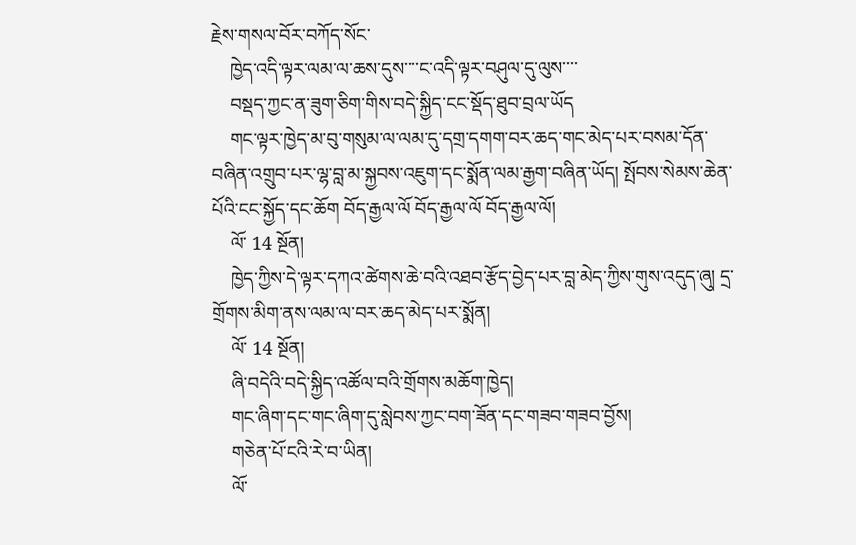རྗེས་གསལ་བོར་བཀོད་སོང་
    ཁྱེད་འདི་ལྟར་ལམ་ལ་ཆས་དུས་་་་ང་འདི་ལྟར་བཤུལ་དུ་ལུས་་་་
    བསྡད་ཀྱང་ན་ཟུག་ཅིག་གིས་བདེ་སྐྱིད་ངང་སྡོད་ཐུབ་བྲལ་ཡོད
    གང་ལྟར་ཁྱེད་མ་བུ་གསུམ་ལ་ལམ་དུ་དགྲ་དགག་བར་ཆད་གང་མེད་པར་བསམ་དོན་བཞིན་འགྲུབ་པར་ལྷ་བླ་མ་སྐྱབས་འཇུག་དང་སྨོན་ལམ་རྒྱག་བཞིན་ཡོད། སྤོབས་སེམས་ཆེན་པོའི་ངང་སྐྱོད་དང་ཆོག བོད་རྒྱལ་ལོ བོད་རྒྱལ་ལོ བོད་རྒྱལ་ལོ།
    ལོ་ 14 སྔོན།
    ཁྱེད་ཀྱིས་དེ་ལྟར་དཀའ་ཚེགས་ཆེ་བའི་འཐབ་རྩོད་བྱེད་པར་བླ་མེད་ཀྱིས་གུས་འདུད་ཞུ། དྲ་གྲོགས་མིག་ནས་ལམ་ལ་བར་ཆད་མེད་པར་སྨོན།
    ལོ་ 14 སྔོན།
    ཞི་བདེའི་བདེ་སྐྱིད་འཚོལ་བའི་གྲོགས་མཆོག་ཁྱེད།
    གང་ཞིག་དང་གང་ཞིག་དུ་སླེབས་ཀྱང་བག་ཟོན་དང་གཟབ་གཟབ་བྱོས།
    གཅེན་པོ་ངའི་རེ་བ་ཡིན།
    ལོ་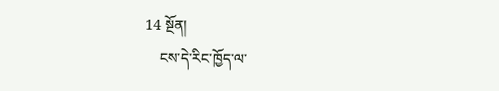14 སྔོན།
    ངས་དེ་རིང་ཁྱོད་ལ་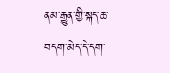ནམ་རྒྱུན་གྱི་སྐད་ཆ་བདག་མེད་དེ་དག་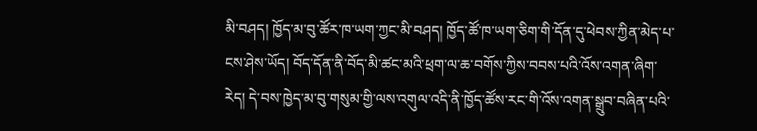མི་བཤད། ཁྱོད་མ་བུ་ཚོར་ཁ་ཡག་ཀྱང་མི་བཤད། ཁྱོད་ཚོ་ཁ་ཡག་ཅིག་གི་དོན་དུ་ཕེབས་ཀྱིན་མེད་པ་ངས་ཤེས་ཡོད། བོད་དོན་ནི་བོད་མི་ཚང་མའི་ཕྲག་ལ་ཆ་བགོས་ཀྱིས་བབས་པའི་འོས་འགན་ཞིག་རེད། དེ་བས་ཁྱེད་མ་བུ་གསུམ་གྱི་ལས་འགུལ་འདི་ནི་ཁྱོད་ཚོས་རང་གི་འོས་འགན་སྒྲུབ་བཞིན་པའི་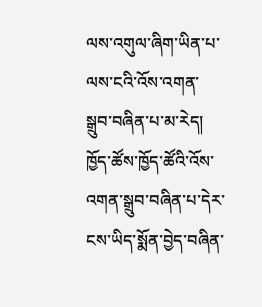ལས་འགུལ་ཞིག་ཡིན་པ་ལས་ངའི་འོས་འགན་སྒྲུབ་བཞིན་པ་མ་རེད། ཁྱོད་ཚོས་ཁྱོད་ཚོའི་འོས་འགན་སྒྲུབ་བཞིན་པ་དེར་ངས་ཡིད་སྨོན་བྱེད་བཞིན་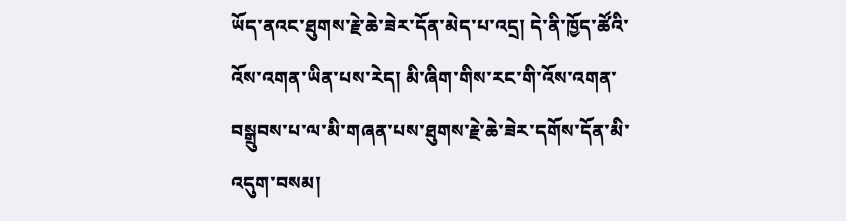ཡོད་ནའང་ཐུགས་རྗེ་ཆེ་ཟེར་དོན་མེད་པ་འདྲ། དེ་ནི་ཁྱོད་ཚོའི་འོས་འགན་ཡིན་པས་རེད། མི་ཞིག་གིས་རང་གི་འོས་འགན་བསྒྲུབས་པ་ལ་མི་གཞན་པས་ཐུགས་རྗེ་ཆེ་ཟེར་དགོས་དོན་མི་འདུག་བསམ།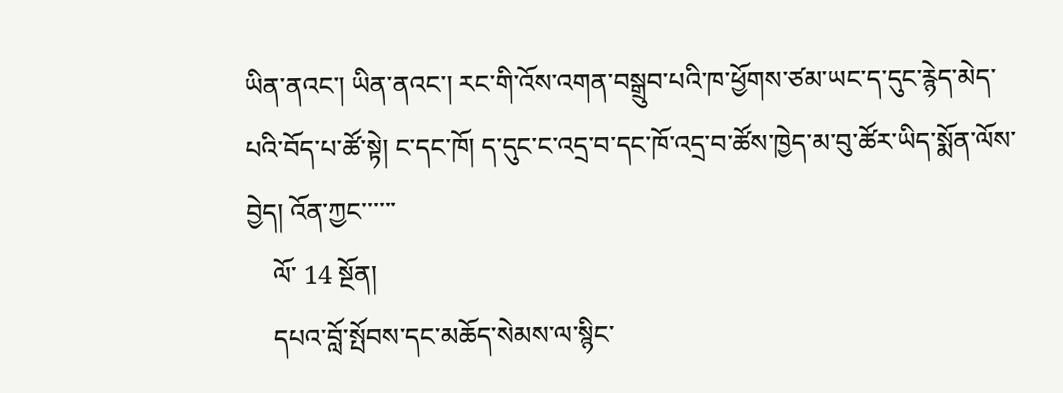ཡིན་ནའང་། ཡིན་ནའང་། རང་གི་འོས་འགན་བསྒྲུབ་པའི་ཁ་ཕྱོགས་ཙམ་ཡང་ད་དུང་རྙེད་མེད་པའི་བོད་པ་ཚོ་སྟེ། ང་དང་ཁོ། ད་དུང་ང་འདྲ་བ་དང་ཁོ་འདྲ་བ་ཚོས་ཁྱེད་མ་བུ་ཚོར་ཡིད་སྨོན་ལོས་བྱེད། འོན་ཀྱང་་་་་་
    ལོ་ 14 སྔོན།
    དཔའ་བློ་སྤོབས་དང་མཆོད་སེམས་ལ་སྙིང་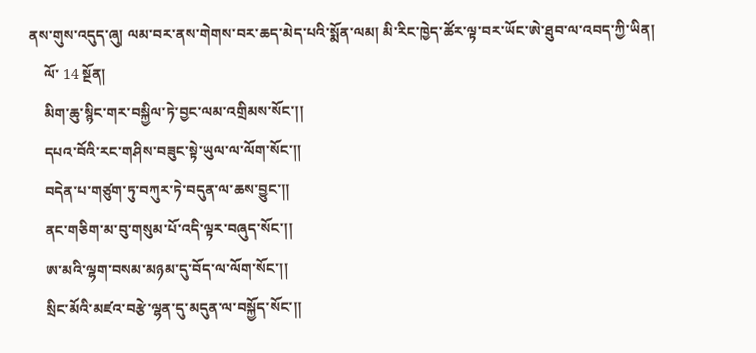ནས་གུས་འདུད་ཞུ། ལམ་བར་ནས་གེགས་བར་ཆད་མེད་པའི་སྨོན་ལམ། མི་རིང་ཁྱེད་ཚོར་ལྟ་བར་ཡོང་ཨེ་ཐུབ་ལ་འབད་ཀྱི་ཡིན།
    ལོ་ 14 སྔོན།
    མིག་ཆུ་སྙིང་གར་བསྐྱིལ་ཏེ་བྱང་ལམ་འགྲིམས་སོང་།།
    དཔའ་བོའི་རང་གཤིས་བཟུང་སྟེ་ཡུལ་ལ་ལོག་སོང་།།
    བདེན་པ་གཙུག་ཏུ་བཀུར་ཏེ་བདུན་ལ་ཆས་བྱུང་།།
    ནང་གཅིག་མ་བུ་གསུམ་པོ་འདི་ལྟར་བཞུད་སོང་།།
    ཨ་མའི་ལྷག་བསམ་མཉམ་དུ་བོད་ལ་ལོག་སོང་།།
    སྲིང་མོའི་མཛའ་བརྩེ་ལྷན་དུ་མདུན་ལ་བསྐྱོད་སོང་།།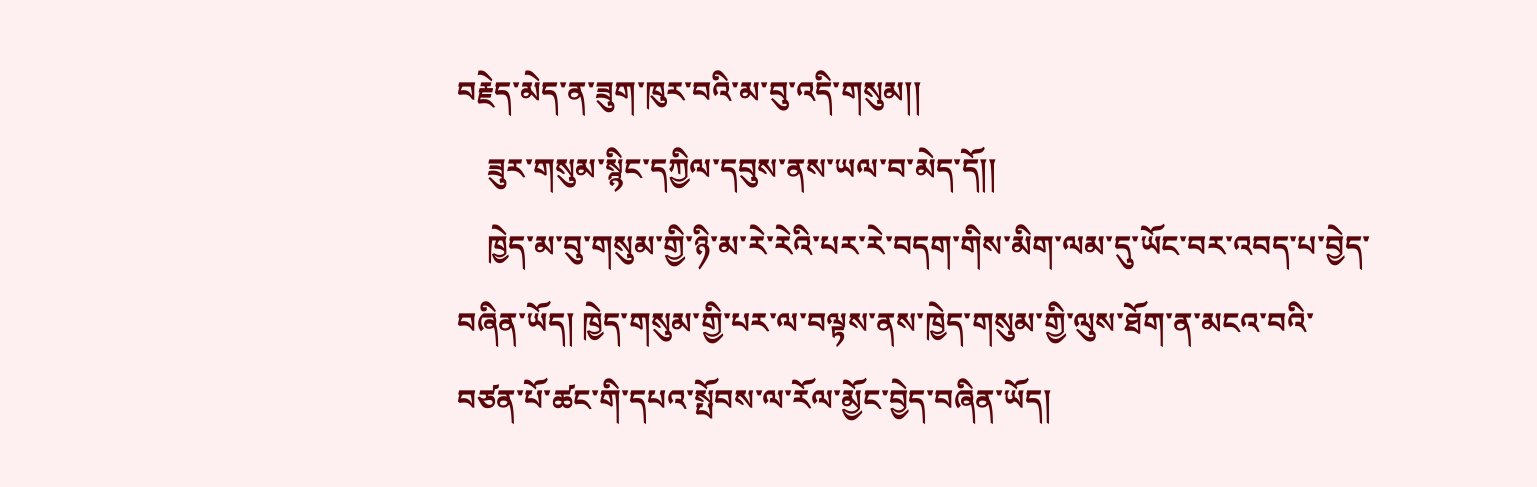བརྗེད་མེད་ན་ཟུག་ཁུར་བའི་མ་བུ་འདི་གསུམ།།
    ཟུར་གསུམ་སྙིང་དཀྱིལ་དབུས་ནས་ཡལ་བ་མེད་དོ།།
    ཁྱེད་མ་བུ་གསུམ་གྱི་ཉི་མ་རེ་རེའི་པར་རེ་བདག་གིས་མིག་ལམ་དུ་ཡོང་བར་འབད་པ་བྱེད་བཞིན་ཡོད། ཁྱེད་གསུམ་གྱི་པར་ལ་བལྟས་ནས་ཁྱེད་གསུམ་གྱི་ལུས་ཐོག་ན་མངའ་བའི་བཙན་པོ་ཚང་གི་དཔའ་སྤོབས་ལ་རོལ་མྱོང་བྱེད་བཞིན་ཡོད།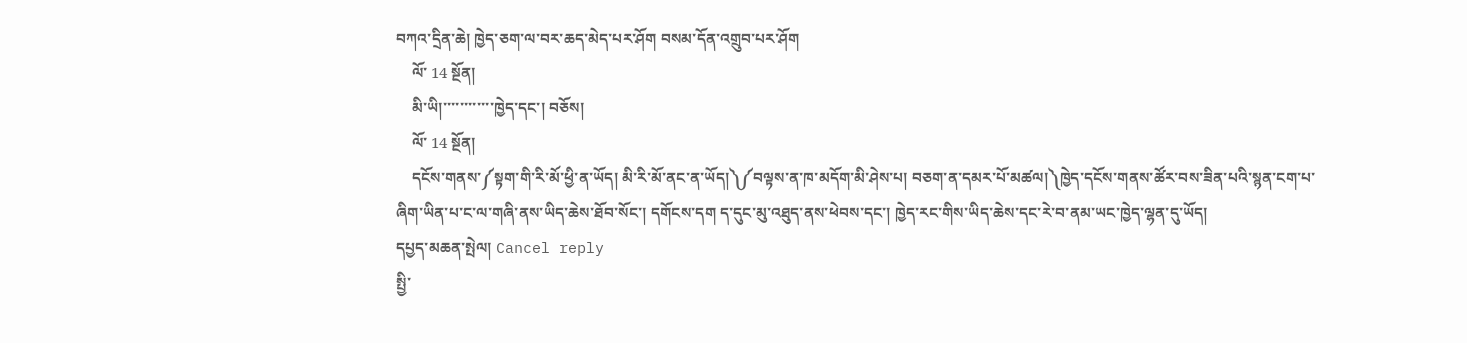བཀའ་དྲིན་ཆེ། ཁྱེད་ཅག་ལ་བར་ཆད་མེད་པར་ཤོག བསམ་དོན་འགྲུབ་པར་ཤོག
    ལོ་ 14 སྔོན།
    མི་ཡི།་་་་་་་་་་་་ཁྱེད་དང་། བཅོས།
    ལོ་ 14 སྔོན།
    དངོས་གནས་༼སྟག་གི་རི་མོ་ཕྱི་ན་ཡོད། མི་རི་མོ་ནང་ན་ཡོད།༽༼བལྟས་ན་ཁ་མདོག་མི་ཤེས་པ། བཅག་ན་དམར་པོ་མཚལ།༽ཁྱེད་དངོས་གནས་ཚོར་བས་ཟིན་པའི་སྙན་ངག་པ་ཞིག་ཡིན་པ་ང་ལ་གཞི་ནས་ཡིད་ཆེས་ཐོབ་སོང་། དགོངས་དག ད་དུང་མུ་འཐུད་ནས་ཕེབས་དང་། ཁྱེད་རང་གིས་ཡིད་ཆེས་དང་རེ་བ་ནམ་ཡང་ཁྱེད་ལྷན་དུ་ཡོད།
དཔྱད་མཆན་སྤེལ། Cancel reply
སྤྱི་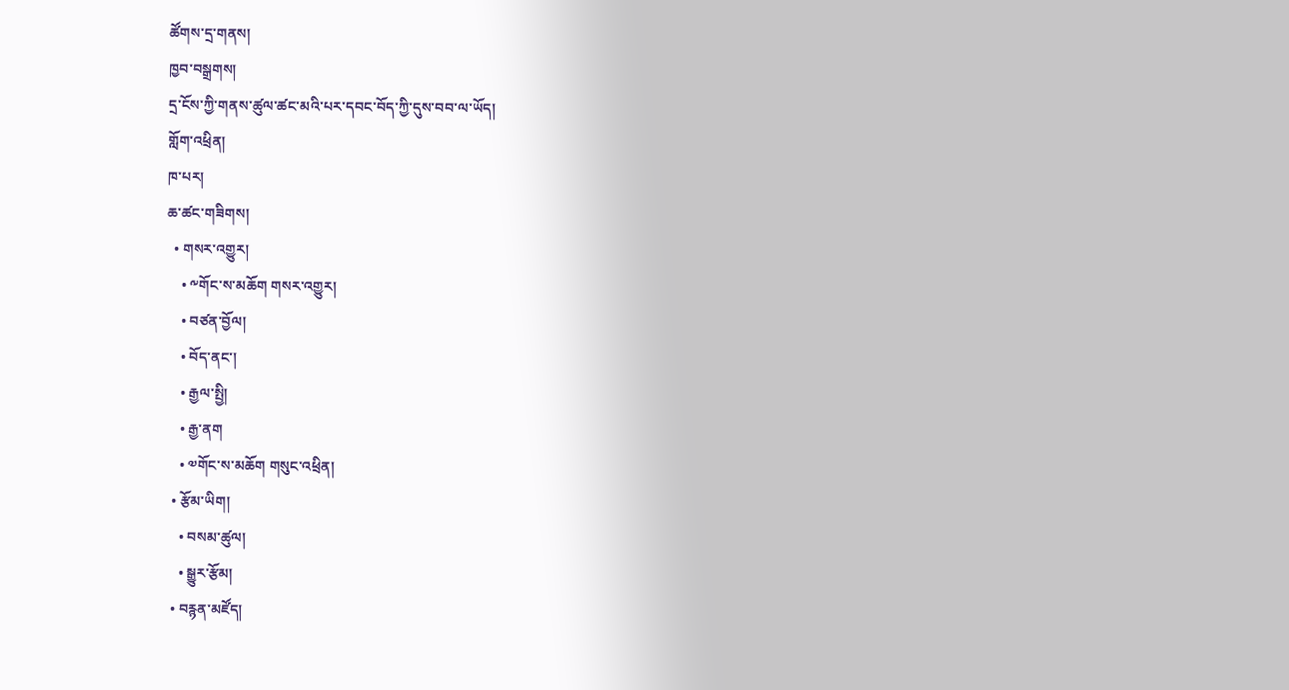ཚོགས་དྲ་གནས།
ཁྱབ་བསྒྲགས།
དྲ་ངོས་ཀྱི་གནས་ཚུལ་ཚང་མའི་པར་དབང་བོད་ཀྱི་དུས་བབ་ལ་ཡོད།
གློག་འཕྲིན།
ཁ་པར།
ཆ་ཚང་གཟིགས།
  • གསར་འགྱུར།
    • ༸གོང་ས་མཆོག གསར་འགྱུར།
    • བཙན་བྱོལ།
    • བོད་ནང་།
    • རྒྱལ་སྤྱི།
    • རྒྱ་ནག
    • ༧གོང་ས་མཆོག གསུང་འཕྲིན།
  • རྩོམ་ཡིག།
    • བསམ་ཚུལ།
    • སྒྱུར་རྩོམ།
  • བརྙན་མཛོད།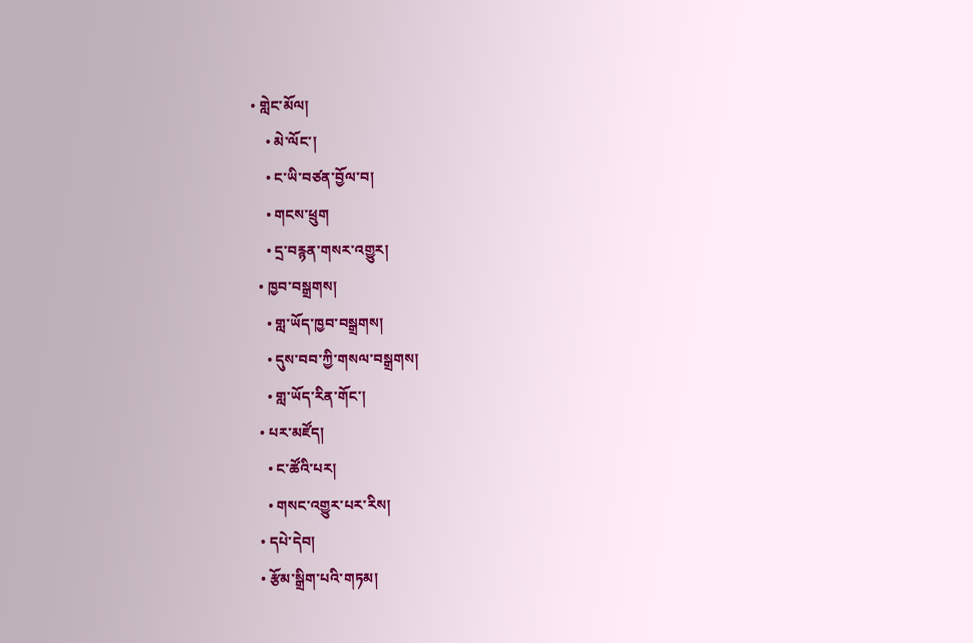• གླེང་མོལ།
    • མེ་ལོང་།
    • ང་ཡི་བཙན་བྱོལ་བ།
    • གངས་ཕྲུག
    • དྲ་བརྙན་གསར་འགྱུར།
  • ཁྱབ་བསྒྲགས།
    • གླ་ཡོད་ཁྱབ་བསྒྲགས།
    • དུས་བབ་ཀྱི་གསལ་བསྒྲགས།
    • གླ་ཡོད་རིན་གོང་།
  • པར་མཛོད།
    • ང་ཚོའི་པར།
    • གསང་འགྱུར་པར་རིས།
  • དཔེ་དེབ།
  • རྩོམ་སྒྲིག་པའི་གཏམ།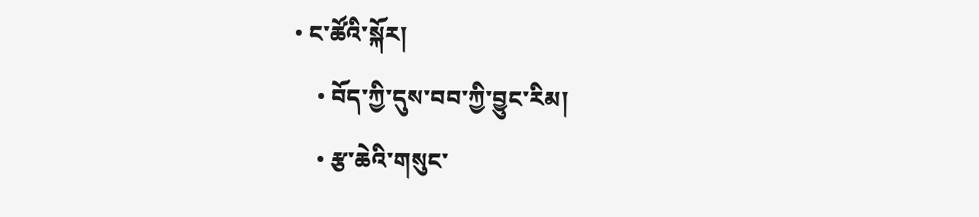• ང་ཚོའི་སྐོར།
    • བོད་ཀྱི་དུས་བབ་ཀྱི་བྱུང་རིམ།
    • རྩ་ཆེའི་གསུང་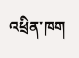འཕྲིན་ཁག